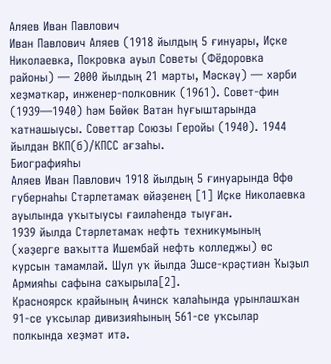Аляев Иван Павлович
Иван Павлович Аляев (1918 йылдың 5 ғинуары, Иҫке Николаевка, Покровка ауыл Советы (Фёдоровка районы) — 2000 йылдың 21 марты, Мәскәү) — хәрби хеҙмәткәр, инженер-полковник (1961). Совет-фин (1939—1940) һәм Бөйөк Ватан һуғыштарында ҡатнашыусы. Советтар Союзы Геройы (1940). 1944 йылдан ВКП(б)/КПСС ағзаһы.
Биографияһы
Аляев Иван Павлович 1918 йылдың 5 ғинуарында Өфө губернаһы Стәрлетамаҡ өйәҙенең [1] Иҫке Николаевка ауылында уҡытыусы ғаиләһендә тыуған.
1939 йылда Стәрлетамаҡ нефть техникумының (хәҙерге ваҡытта Ишембай нефть колледжы) өс курсын тамамлай. Шул уҡ йылда Эшсе-крәҫтиән Ҡыҙыл Армияһы сафына саҡырыла[2].
Красноярск крайының Ачинск ҡалаһында урынлашҡан 91-се уҡсылар дивизияһының 561-се уҡсылар полкында хеҙмәт итә.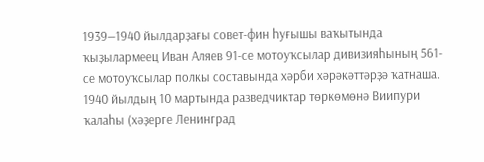1939—1940 йылдарҙағы совет-фин һуғышы ваҡытында ҡыҙылармеец Иван Аляев 91-се мотоуҡсылар дивизияһының 561-се мотоуҡсылар полкы составында хәрби хәрәкәттәрҙә ҡатнаша. 1940 йылдың 10 мартында разведчиктар төркөмөнә Виипури ҡалаһы (хәҙерге Ленинград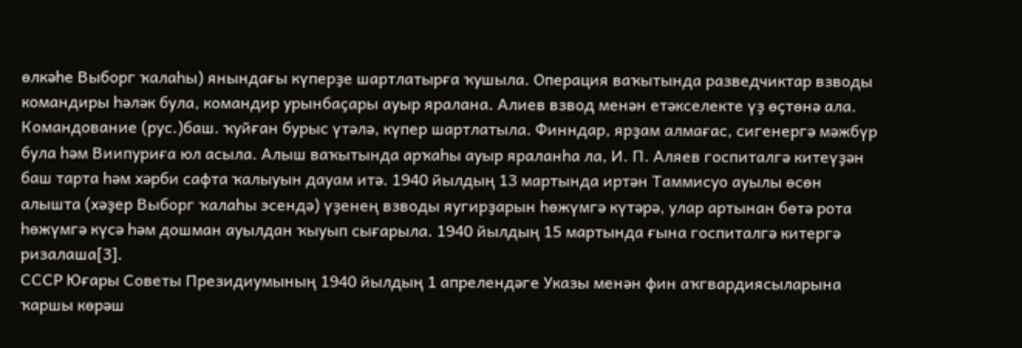өлкәһе Выборг ҡалаһы) янындағы күперҙе шартлатырға ҡушыла. Операция ваҡытында разведчиктар взводы командиры һәләк була, командир урынбаҫары ауыр яралана. Алиев взвод менән етәкселекте үҙ өҫтөнә ала. Командование (рус.)баш. ҡуйған бурыс үтәлә, күпер шартлатыла. Финндар, ярҙам алмағас, сигенергә мәжбүр була һәм Виипуриға юл асыла. Алыш ваҡытында арҡаһы ауыр яраланһа ла, И. П. Аляев госпиталгә китеүҙән баш тарта һәм хәрби сафта ҡалыуын дауам итә. 1940 йылдың 13 мартында иртән Таммисуо ауылы өсөн алышта (хәҙер Выборг ҡалаһы эсендә) үҙенең взводы яугирҙарын һөжүмгә күтәрә, улар артынан бөтә рота һөжүмгә күсә һәм дошман ауылдан ҡыуып сығарыла. 1940 йылдың 15 мартында ғына госпиталгә китергә ризалаша[3].
СССР Юғары Советы Президиумының 1940 йылдың 1 апрелендәге Указы менән фин аҡгвардиясыларына ҡаршы көрәш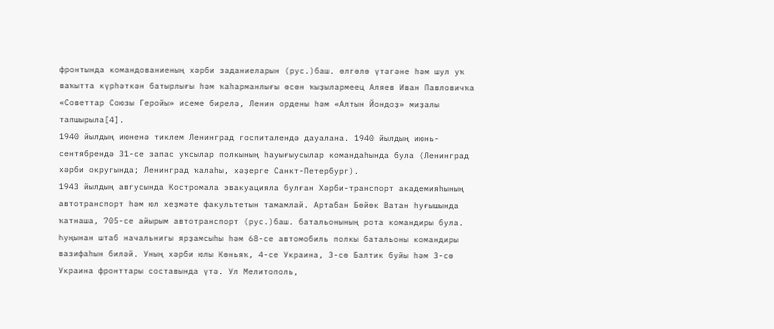фронтында командованиеның хәрби заданиеларын (рус.)баш. өлгөлө үтәгәне һәм шул уҡ ваҡытта күрһәткән батырлығы һәм ҡаһарманлығы өсөн ҡыҙылармеец Аляев Иван Павловичҡа «Советтар Союзы Геройы» исеме бирелә, Ленин ордены һәм «Алтын Йондоҙ» миҙалы тапшырыла[4].
1940 йылдың июненә тиклем Ленинград госпиталендә дауалана. 1940 йылдың июнь-сентябрендә 31-се запас уҡсылар полкының һауығыусылар командаһында була (Ленинград хәрби округында; Ленинград ҡалаһы, хәҙерге Санкт-Петербург).
1943 йылдың авгусында Костромала эвакуацияла булған Хәрби-транспорт академияһының автотранспорт һәм юл хеҙмәте факультетын тамамлай. Артабан Бөйөк Ватан һуғышында ҡатнаша, 705-се айырым автотранспорт (рус.)баш. батальонының рота командиры була. Һуңынан штаб начальнигы ярҙамсыһы һәм 68-се автомобиль полкы батальоны командиры вазифаһын биләй. Уның хәрби юлы Көньяҡ, 4-се Украина, 3-сө Балтик буйы һәм 3-сө Украина фронттары составында үтә. Ул Мелитополь,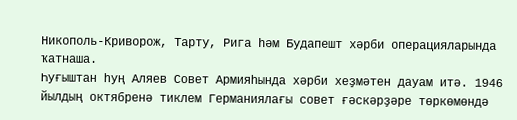Никополь-Криворож, Тарту, Рига һәм Будапешт хәрби операцияларында ҡатнаша.
Һуғыштан һуң Аляев Совет Армияһында хәрби хеҙмәтен дауам итә. 1946 йылдың октябренә тиклем Германиялағы совет ғәскәрҙәре төркөмөндә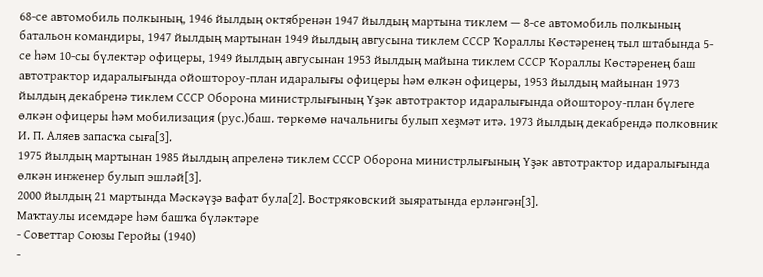68-се автомобиль полкының, 1946 йылдың октябренән 1947 йылдың мартына тиклем — 8-се автомобиль полкының батальон командиры, 1947 йылдың мартынан 1949 йылдың авгусына тиклем СССР Ҡораллы Көстәренең тыл штабында 5-се һәм 10-сы бүлектәр офицеры, 1949 йылдың авгусынан 1953 йылдың майына тиклем СССР Ҡораллы Көстәренең баш автотрактор идаралығында ойоштороу-план идаралығы офицеры һәм өлкән офицеры, 1953 йылдың майынан 1973 йылдың декабренә тиклем СССР Оборона министрлығының Үҙәк автотрактор идаралығында ойоштороу-план бүлеге өлкән офицеры һәм мобилизация (рус.)баш. төркөмө начальнигы булып хеҙмәт итә. 1973 йылдың декабрендә полковник И. П. Аляев запасҡа сыға[3].
1975 йылдың мартынан 1985 йылдың апреленә тиклем СССР Оборона министрлығының Үҙәк автотрактор идаралығында өлкән инженер булып эшләй[3].
2000 йылдың 21 мартында Мәскәүҙә вафат була[2]. Востряковский зыяратында ерләнгән[3].
Маҡтаулы исемдәре һәм башҡа бүләктәре
- Советтар Союзы Геройы (1940)
-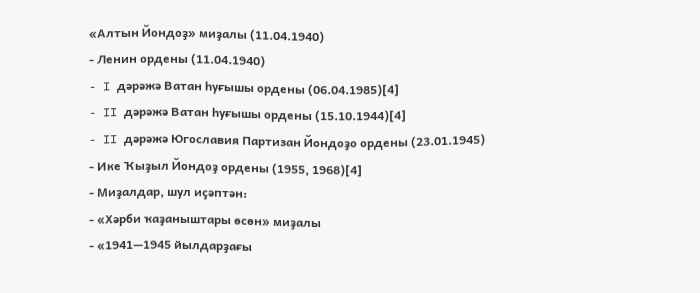«Алтын Йондоҙ» миҙалы (11.04.1940)
- Ленин ордены (11.04.1940)
- I дәрәжә Ватан һуғышы ордены (06.04.1985)[4]
- II дәрәжә Ватан һуғышы ордены (15.10.1944)[4]
- II дәрәжә Югославия Партизан Йондоҙо ордены (23.01.1945)
- Ике Ҡыҙыл Йондоҙ ордены (1955, 1968)[4]
- Миҙалдар, шул иҫәптән:
- «Хәрби ҡаҙаныштары өсөн» миҙалы
- «1941—1945 йылдарҙағы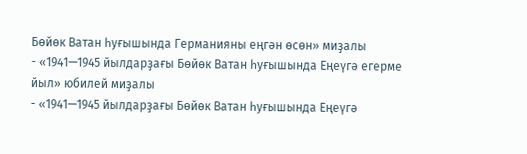Бөйөк Ватан һуғышында Германияны еңгән өсөн» миҙалы
- «1941—1945 йылдарҙағы Бөйөк Ватан һуғышында Еңеүгә егерме йыл» юбилей миҙалы
- «1941—1945 йылдарҙағы Бөйөк Ватан һуғышында Еңеүгә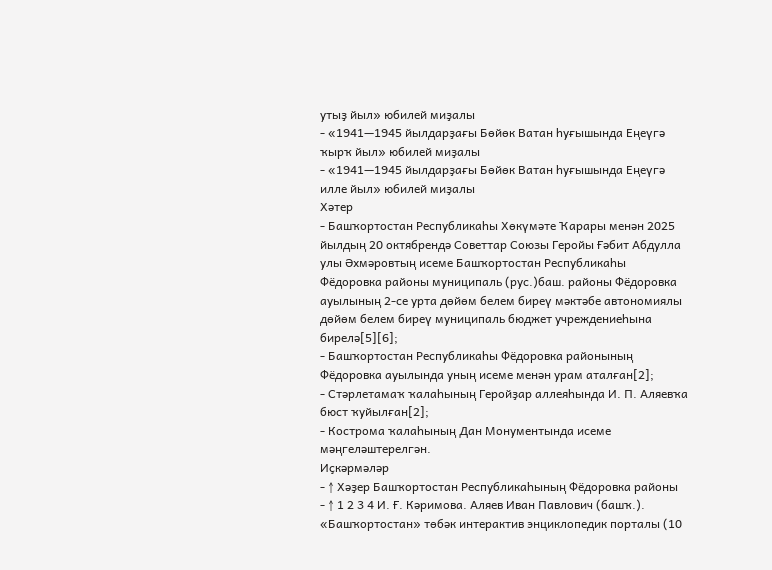утыҙ йыл» юбилей миҙалы
- «1941—1945 йылдарҙағы Бөйөк Ватан һуғышында Еңеүгә ҡырҡ йыл» юбилей миҙалы
- «1941—1945 йылдарҙағы Бөйөк Ватан һуғышында Еңеүгә илле йыл» юбилей миҙалы
Хәтер
- Башҡортостан Республикаһы Хөкүмәте Ҡарары менән 2025 йылдың 20 октябрендә Советтар Союзы Геройы Ғәбит Абдулла улы Әхмәровтың исеме Башҡортостан Республикаһы Фёдоровка районы муниципаль (рус.)баш. районы Фёдоровка ауылының 2-се урта дөйөм белем биреү мәктәбе автономиялы дөйөм белем биреү муниципаль бюджет учреждениеһына бирелә[5][6];
- Башҡортостан Республикаһы Фёдоровка районының Фёдоровка ауылында уның исеме менән урам аталған[2];
- Стәрлетамаҡ ҡалаһының Геройҙар аллеяһында И. П. Аляевҡа бюст ҡуйылған[2];
- Кострома ҡалаһының Дан Монументында исеме мәңгеләштерелгән.
Иҫкәрмәләр
- ↑ Хәҙер Башҡортостан Республикаһының Фёдоровка районы
- ↑ 1 2 3 4 И. Ғ. Кәримова. Аляев Иван Павлович (башҡ.). «Башҡортостан» төбәк интерактив энциклопедик порталы (10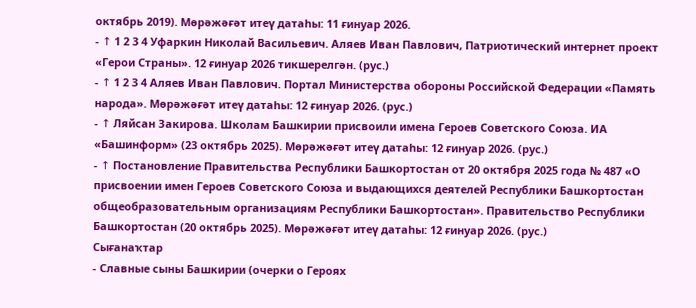октябрь 2019). Мөрәжәғәт итеү датаһы: 11 ғинуар 2026.
- ↑ 1 2 3 4 Уфаркин Николай Васильевич. Аляев Иван Павлович, Патриотический интернет проект «Герои Страны». 12 ғинуар 2026 тикшерелгән. (рус.)
- ↑ 1 2 3 4 Аляев Иван Павлович. Портал Министерства обороны Российской Федерации «Память народа». Мөрәжәғәт итеү датаһы: 12 ғинуар 2026. (рус.)
- ↑ Ляйсан Закирова. Школам Башкирии присвоили имена Героев Советского Союза. ИА «Башинформ» (23 октябрь 2025). Мөрәжәғәт итеү датаһы: 12 ғинуар 2026. (рус.)
- ↑ Постановление Правительства Республики Башкортостан от 20 октября 2025 года № 487 «О присвоении имен Героев Советского Союза и выдающихся деятелей Республики Башкортостан общеобразовательным организациям Республики Башкортостан». Правительство Республики Башкортостан (20 октябрь 2025). Мөрәжәғәт итеү датаһы: 12 ғинуар 2026. (рус.)
Сығанаҡтар
- Славные сыны Башкирии (очерки о Героях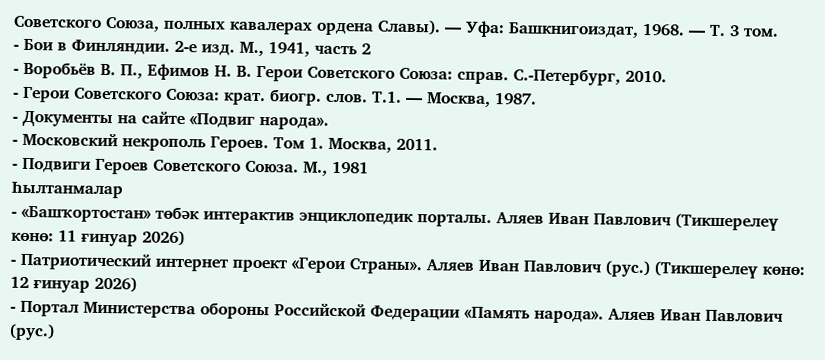Советского Союза, полных кавалерах ордена Славы). — Уфа: Башкнигоиздат, 1968. — Т. 3 том.
- Бои в Финляндии. 2-е изд. М., 1941, часть 2
- Воробьёв В. П., Ефимов Н. В. Герои Советского Союза: справ. С.-Петербург, 2010.
- Герои Советского Союза: крат. биогр. слов. Т.1. — Москва, 1987.
- Документы на сайте «Подвиг народа».
- Московский некрополь Героев. Том 1. Москва, 2011.
- Подвиги Героев Советского Союза. М., 1981
Һылтанмалар
- «Башҡортостан» төбәк интерактив энциклопедик порталы. Аляев Иван Павлович (Тикшерелеү көнө: 11 ғинуар 2026)
- Патриотический интернет проект «Герои Страны». Аляев Иван Павлович (рус.) (Тикшерелеү көнө: 12 ғинуар 2026)
- Портал Министерства обороны Российской Федерации «Память народа». Аляев Иван Павлович (рус.)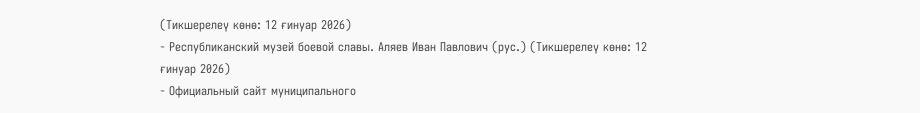(Тикшерелеү көнө: 12 ғинуар 2026)
- Республиканский музей боевой славы. Аляев Иван Павлович (рус.) (Тикшерелеү көнө: 12 ғинуар 2026)
- Официальный сайт муниципального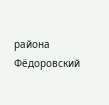района Фёдоровский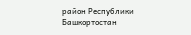район Республики Башкортостан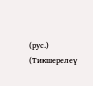(рус.) (Тикшерелеү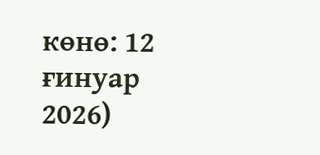көнө: 12 ғинуар 2026)